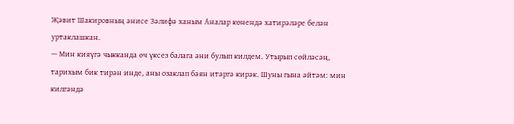Җәвит Шакировның әнисе Зәлифә ханым Аналар көнендә хатирәләре белән уртаклашкан.
— Мин кияүгә чыкканда өч үксез балага әни булып килдем. Утырып сөйләсәң, тарихым бик тирән инде, аны озаклап бәян итәргә кирәк. Шуны гына әйтәм: мин килгәндә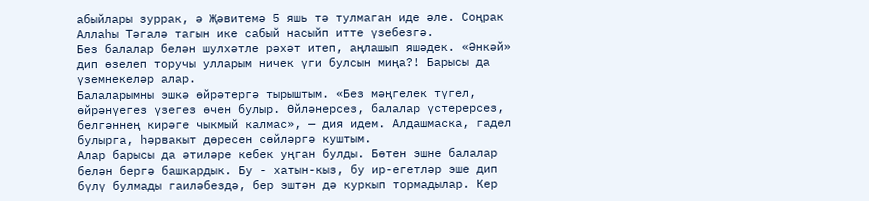абыйлары зуррак, ә Җәвитемә 5 яшь тә тулмаган иде әле. Соңрак Аллаһы Тәгалә тагын ике сабый насыйп итте үзебезгә.
Без балалар белән шулхәтле рәхәт итеп, аңлашып яшәдек. «Әнкәй» дип өзелеп торучы улларым ничек үги булсын миңа?! Барысы да үземнекеләр алар.
Балаларымны эшкә өйрәтергә тырыштым. «Без мәңгелек түгел, өйрәнүегез үзегез өчен булыр. Өйләнерсез, балалар үстерерсез, белгәннең кирәге чыкмый калмас», — дия идем. Алдашмаска, гадел булырга, һәрвакыт дөресен сөйләргә куштым.
Алар барысы да әтиләре кебек уңган булды. Бөтен эшне балалар белән бергә башкардык. Бу - хатын-кыз, бу ир-егетләр эше дип бүлү булмады гаиләбездә, бер эштән дә куркып тормадылар. Кер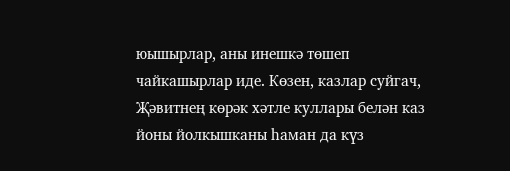юышырлар, аны инешкә төшеп чайкашырлар иде. Көзен, казлар суйгач, Җәвитнең көрәк хәтле куллары белән каз йоны йолкышканы һаман да күз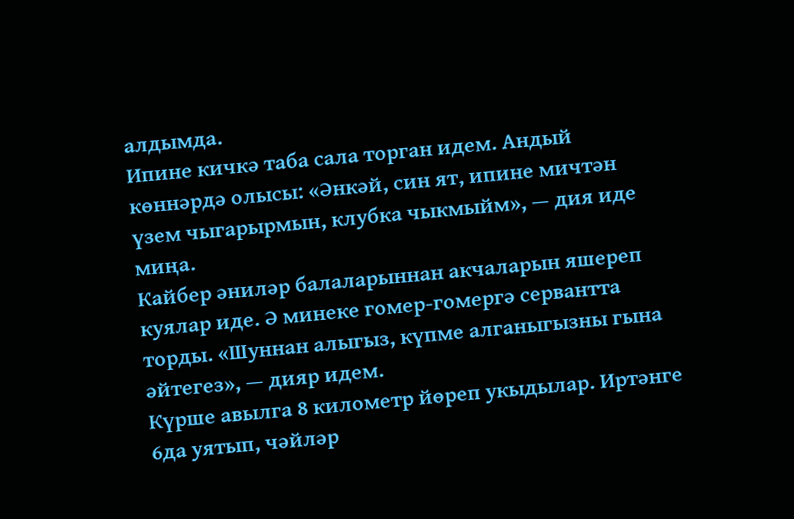алдымда.
Ипине кичкә таба сала торган идем. Андый көннәрдә олысы: «Әнкәй, син ят, ипине мичтән үзем чыгарырмын, клубка чыкмыйм», — дия иде миңа.
Кайбер әниләр балаларыннан акчаларын яшереп куялар иде. Ә минеке гомер-гомергә сервантта торды. «Шуннан алыгыз, күпме алганыгызны гына әйтегез», — дияр идем.
Күрше авылга 8 километр йөреп укыдылар. Иртәнге 6да уятып, чәйләр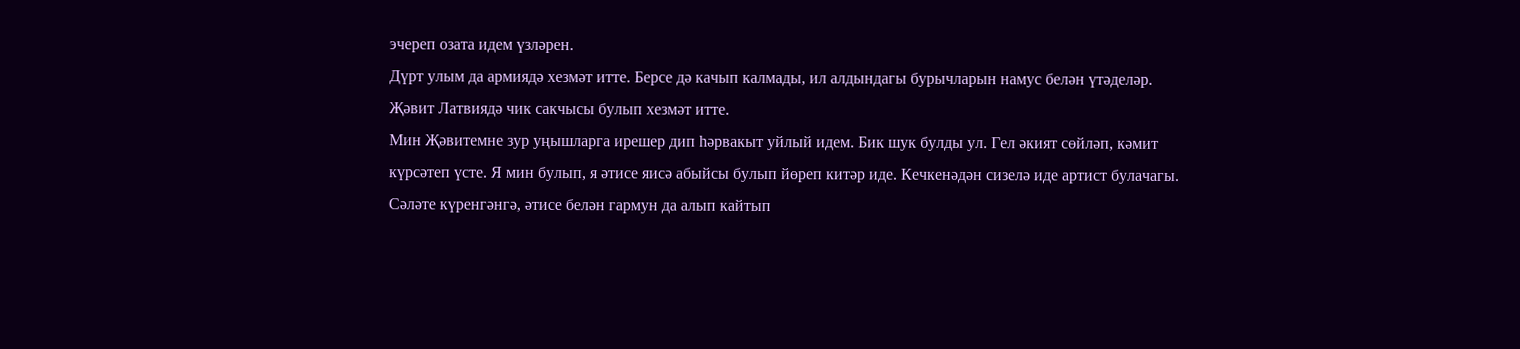эчереп озата идем үзләрен.
Дүрт улым да армиядә хезмәт итте. Берсе дә качып калмады, ил алдындагы бурычларын намус белән үтәделәр. Җәвит Латвиядә чик сакчысы булып хезмәт итте.
Мин Җәвитемне зур уңышларга ирешер дип һәрвакыт уйлый идем. Бик шук булды ул. Гел әкият сөйләп, кәмит күрсәтеп үсте. Я мин булып, я әтисе яисә абыйсы булып йөреп китәр иде. Кечкенәдән сизелә иде артист булачагы. Сәләте күренгәнгә, әтисе белән гармун да алып кайтып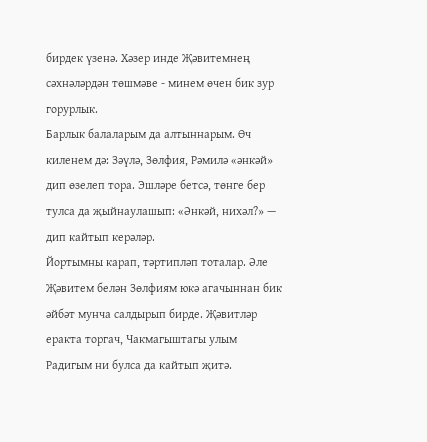бирдек үзенә. Хәзер инде Җәвитемнең сәхнәләрдән төшмәве - минем өчен бик зур горурлык.
Барлык балаларым да алтыннарым. Өч киленем дә: Зәүлә, Зөлфия, Рәмилә «әнкәй» дип өзелеп тора. Эшләре бетсә, төнге бер тулса да җыйнаулашып: «Әнкәй, нихәл?» — дип кайтып керәләр.
Йортымны карап, тәртипләп тоталар. Әле Җәвитем белән Зөлфиям юкә агачыннан бик әйбәт мунча салдырып бирде. Җәвитләр еракта торгач, Чакмагыштагы улым Радигым ни булса да кайтып җитә.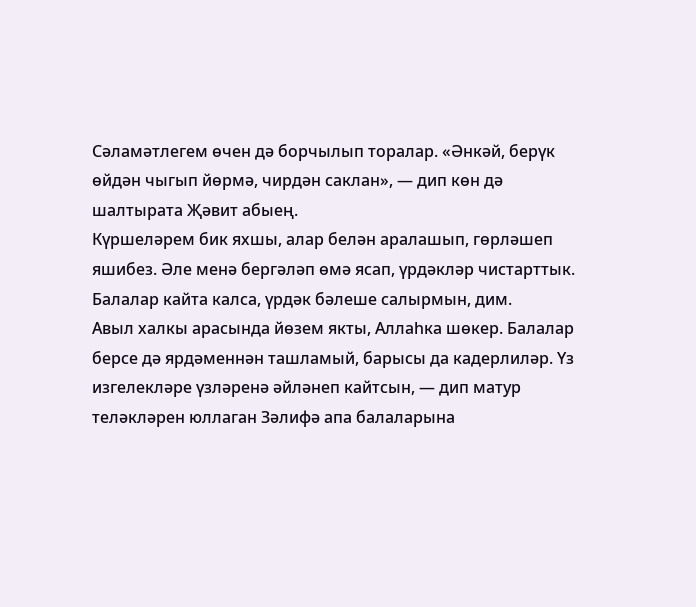Сәламәтлегем өчен дә борчылып торалар. «Әнкәй, берүк өйдән чыгып йөрмә, чирдән саклан», — дип көн дә шалтырата Җәвит абыең.
Күршеләрем бик яхшы, алар белән аралашып, гөрләшеп яшибез. Әле менә бергәләп өмә ясап, үрдәкләр чистарттык. Балалар кайта калса, үрдәк бәлеше салырмын, дим.
Авыл халкы арасында йөзем якты, Аллаһка шөкер. Балалар берсе дә ярдәменнән ташламый, барысы да кадерлиләр. Үз изгелекләре үзләренә әйләнеп кайтсын, — дип матур теләкләрен юллаган Зәлифә апа балаларына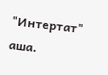"Интертат" аша.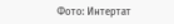Фото: Интертат